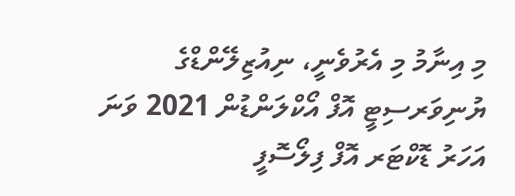މި އިނާމު މި އެރުވެނީ، ނިއުޒިލޭންޑްގެ ޔުނިވަރސިޓީ އޮފް އޯކްލަންޑުން 2021 ވަނަ އަހަރު ޑޮކްޓަރ އޮފް ފިލޯސޮފީ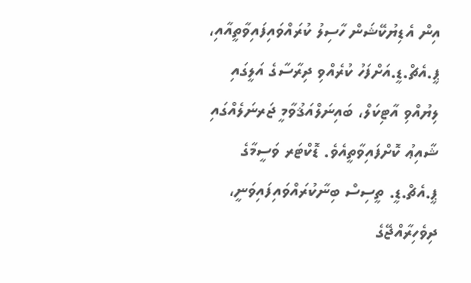އިން އެޑިޔުކޭޝަން ހާސިލު ކުރައްވައިފައިވާތީއާއި، ޕީ.އެޗް.ޑީ.އަށްފަހު ކުރެއްވި ދިރާސާގެ އަލީގައި ލިޔުއްވި އާޓިކަލް، ބައިނަލްއަޤުވާމީ ޖަރނަލެއްގައި ޝާއިޢު ކޮށްފައިވާތީއެވެ. ޑޮކްޓަރ ވަސީމާގެ ޕީ.އެޗް.ޑީ. ތީސިސް ބިނާކުރައްވައިފައިވަނީ، ދިވެހިރާއްޖޭގެ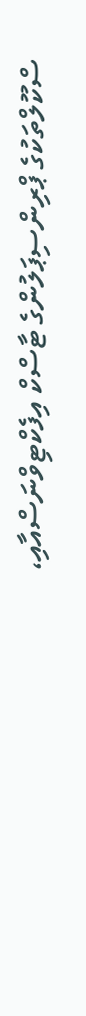ސްކޫލްތަކުގެ ޕްރިންސިޕަލުންގެ ޓާސްކް އިފެކްޓިވްނަސްއާއި،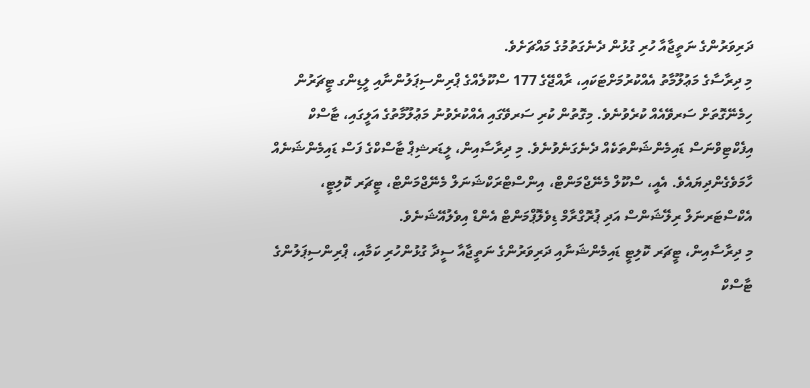ދަރިވަރުންގެ ނަތީޖާއާ ހުރި ގުޅުން ދެނެގަތުމުގެ މައްޗަށެވެ.
މި ދިރާސާގެ މަޢުލޫމާތު އެއްކުރުމަށްޓަކައި، ރާއްޖޭގެ 177 ސްކޫލެއްގެ ޕްރިންސިޕަލުންނާއި ލީޑިންގ ޓީޗަރުން ހިމެނޭގޮތަށް ސަރވޭއެއް ކުރެވުނެވެ. މިގޮތުން ކުރި ސަރވޭގައި އެއްކުރެވުނު މަޢުލޫމާތުގެ އަލީގައި، ޓާސްކް އިފެކްޓިވްނަސް ޑައިމެންޝަންތަކެއް ދެނެގަނެވުނެވެ. މި ދިރާސާއިން، ލީޑަރޝިޕް ޓާސްކްގެ ފަސް ޑައިމެންޝަނެއް ހާމަވެގެންދިޔައެވެ. އެއީ، ސްކޫލް މެނޭޖްމަންޓް، އިންސްޓްރަކްޝަނަލް މެނޭޖްމަންޓް، ޓީޗަރ ކޮލިޓީ، އެކްސްޓަރނަލް ރިލޭޝަންސް އަދި ޕުރޮގްރާމް ޑިވެލޮޕްމަންޓް އެންޑް އިވެލުއޭޝަނެވެ.
މި ދިރާސާއިން، ޓީޗަރ ކޮލިޓީ ޑައިމެންޝަނާއި ދަރިވަރުންގެ ނަތީޖާއާ ސީދާ ގުޅުންހުރި ކަމާއި، ޕްރިންސިޕަލުންގެ ޓާސްކް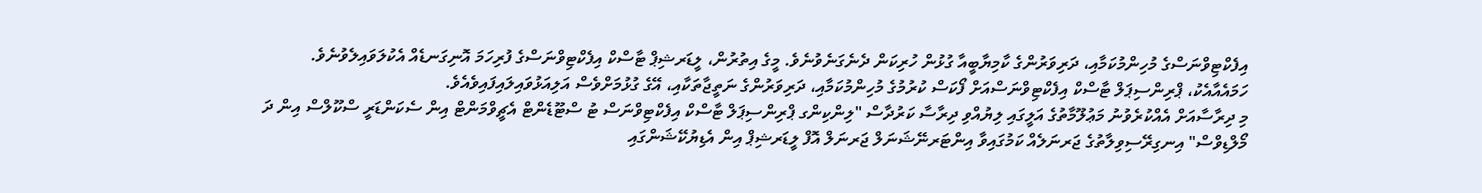އިފެކްޓިވްނަސްގެ މުހިންމުކަމާއި، ދަރިވަރުންގެ ކާމިޔާބީއާ ގުޅުން ހުރިކަން ދެނެގަނެވުނެވެ. މީގެ އިތުރުން، ލީޑަރޝިޕް ޓާސްކް އިފެކްޓިވްނަސްގެ ފުރިހަމަ އޮނިގަނޑެއް އެކުލަވައިލެވުނެވެ. ހަމައެއާއެކު، ޕްރިންސިޕަލް ޓާސްކް އިފެކްޓިވްނަސްއަށް ފޯކަސް ކުރުމުގެ މުހިންމުކަމާއި، ދަރިވަރުންގެ ނަތީޖާތަކާއި، އޭގެ ގުޅުމަށްވެސް އަލިއަޅުވައިލައިފައިވެއެވެ.
މި ދިރާސާއަށް އެއްކުރެވުނު މަޢުލޫމާތުގެ އަލީގައި ލިޔުއްވި ދިރާސާ ކަރުދާސް "ލިންކިންގ ޕްރިންސިޕަލް ޓާސްކް އިފެކްޓިވްނަސް ޓު ސްޓޫޑެންޓް އެޗީވްމަންޓް އިން ސެކަންޑަރީ ސްކޫލްސް އިން ދަ މޯލްޑިވްސް" އިނގިރޭސިވިލާތުގެ ޖަރނަލެއް ކަމުގައިވާ އިންޓަރނޭޝަނަލް ޖަރނަލް އޮފް ލީޑަރޝިޕް އިން އެޑިޔުކޭޝަންގައި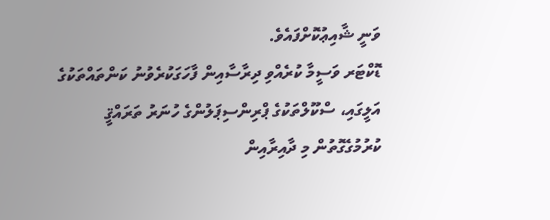ވަނީ ޝާއިޢުކޮށްފައެވެ.
ޑޮކްޓަރ ވަސީމާ ކުރެއްވި ދިރާސާއިން ފާހަގަކުރެވުނު ކަންތައްތަކުގެ އަލީގައި، ސްކޫލްތަކުގެ ޕްރިންސިޕަލުންގެ ހުނަރު ތަރައްޤީ ކުރުމުގެގޮތުން މި ދާއިރާއިން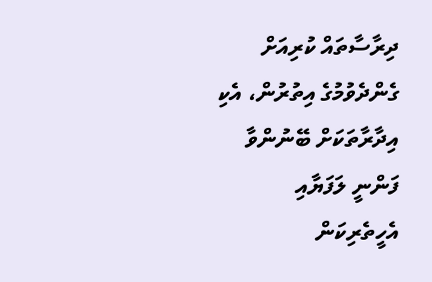ދިރާސާތައް ކުރިއަށް ގެންދެވުމުގެ އިތުރުން، އެކި އިދާރާތަކަށް ބޭނުންވާ ފަންނީ ލަފަޔާއި އެހީތެރިކަން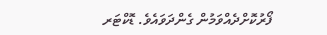ފޯރުކޮށްދެއްވަމުން ގެންދަވައެވެ. ޑޮކްޓަރ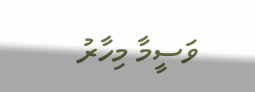ވަސީމާ މިހާރު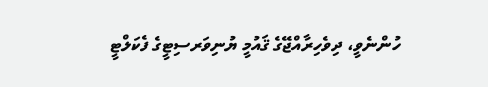ހުންނެވީ، ދިވެހިރާއްޖޭގެ ޤައުމީ ޔުނިވަރސިޓީގެ ފެކަލްޓީ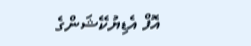އޮފް އެޑިޔުކޭޝަންގެ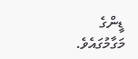ޑީންގެ މަގާމުގައެވެ.